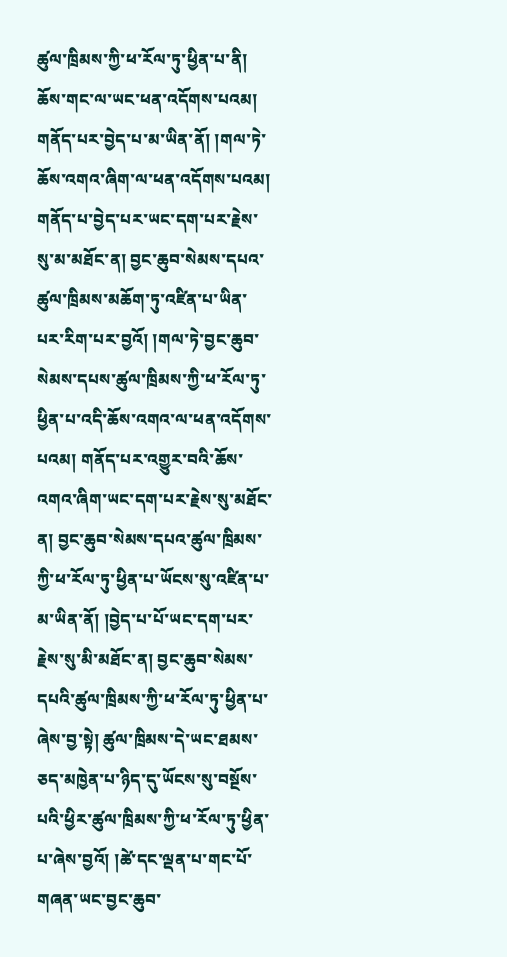ཚུལ་ཁྲིམས་ཀྱི་ཕ་རོལ་ཏུ་ཕྱིན་པ་ནི། ཆོས་གང་ལ་ཡང་ཕན་འདོགས་པའམ། གནོད་པར་བྱེད་པ་མ་ཡིན་ནོ། །གལ་ཏེ་ཆོས་འགའ་ཞིག་ལ་ཕན་འདོགས་པའམ། གནོད་པ་བྱེད་པར་ཡང་དག་པར་རྗེས་སུ་མ་མཐོང་ན། བྱང་ཆུབ་སེམས་དཔའ་ཚུལ་ཁྲིམས་མཆོག་ཏུ་འཛིན་པ་ཡིན་པར་རིག་པར་བྱའོ། །གལ་ཏེ་བྱང་ཆུབ་སེམས་དཔས་ཚུལ་ཁྲིམས་ཀྱི་ཕ་རོལ་ཏུ་ཕྱིན་པ་འདི་ཆོས་འགའ་ལ་ཕན་འདོགས་པའམ། གནོད་པར་འགྱུར་བའི་ཆོས་འགའ་ཞིག་ཡང་དག་པར་རྗེས་སུ་མཐོང་ན། བྱང་ཆུབ་སེམས་དཔའ་ཚུལ་ཁྲིམས་ཀྱི་ཕ་རོལ་ཏུ་ཕྱིན་པ་ཡོངས་སུ་འཛིན་པ་མ་ཡིན་ནོ། །བྱེད་པ་པོ་ཡང་དག་པར་རྗེས་སུ་མི་མཐོང་ན། བྱང་ཆུབ་སེམས་དཔའི་ཚུལ་ཁྲིམས་ཀྱི་ཕ་རོལ་ཏུ་ཕྱིན་པ་ཞེས་བྱ་སྟེ། ཚུལ་ཁྲིམས་དེ་ཡང་ཐམས་ཅད་མཁྱེན་པ་ཉིད་དུ་ཡོངས་སུ་བསྔོས་པའི་ཕྱིར་ཚུལ་ཁྲིམས་ཀྱི་ཕ་རོལ་ཏུ་ཕྱིན་པ་ཞེས་བྱའོ། །ཚེ་དང་ལྡན་པ་གང་པོ་གཞན་ཡང་བྱང་ཆུབ་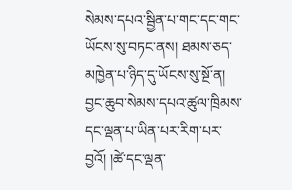སེམས་དཔའ་སྦྱིན་པ་གང་དང་གང་ཡོངས་སུ་བཏང་ནས། ཐམས་ཅད་མཁྱེན་པ་ཉིད་དུ་ཡོངས་སུ་སྔོ་ན། བྱང་ཆུབ་སེམས་དཔའ་ཚུལ་ཁྲིམས་དང་ལྡན་པ་ཡིན་པར་རིག་པར་བྱའོ། །ཚེ་དང་ལྡན་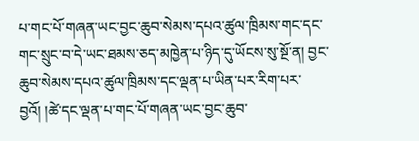པ་གང་པོ་གཞན་ཡང་བྱང་ཆུབ་སེམས་དཔའ་ཚུལ་ཁྲིམས་གང་དང་གང་སྲུང་བ་དེ་ཡང་ཐམས་ཅད་མཁྱེན་པ་ཉིད་དུ་ཡོངས་སུ་སྔོ་ན། བྱང་ཆུབ་སེམས་དཔའ་ཚུལ་ཁྲིམས་དང་ལྡན་པ་ཡིན་པར་རིག་པར་བྱའོ། །ཚེ་དང་ལྡན་པ་གང་པོ་གཞན་ཡང་བྱང་ཆུབ་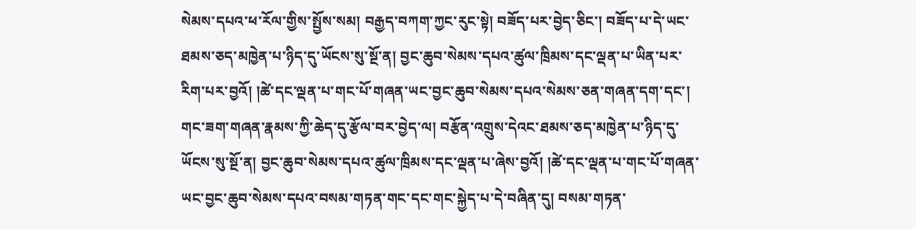སེམས་དཔའ་ཕ་རོལ་གྱིས་སྤྱོས་སམ། བརྒྱད་བཀག་ཀྱང་རུང་སྟེ། བཟོད་པར་བྱེད་ཅིང་། བཟོད་པ་དེ་ཡང་ཐམས་ཅད་མཁྱེན་པ་ཉིད་དུ་ཡོངས་སུ་སྔོ་ན། བྱང་ཆུབ་སེམས་དཔའ་ཚུལ་ཁྲིམས་དང་ལྡན་པ་ཡིན་པར་རིག་པར་བྱའོ། །ཚེ་དང་ལྡན་པ་གང་པོ་གཞན་ཡང་བྱང་ཆུབ་སེམས་དཔའ་སེམས་ཅན་གཞན་དག་དང་། གང་ཟག་གཞན་རྣམས་ཀྱི་ཆེད་དུ་རྩོལ་བར་བྱེད་ལ། བརྩོན་འགྲུས་དེའང་ཐམས་ཅད་མཁྱེན་པ་ཉིད་དུ་ཡོངས་སུ་སྔོ་ན། བྱང་ཆུབ་སེམས་དཔའ་ཚུལ་ཁྲིམས་དང་ལྡན་པ་ཞེས་བྱའོ། །ཚེ་དང་ལྡན་པ་གང་པོ་གཞན་ཡང་བྱང་ཆུབ་སེམས་དཔའ་བསམ་གཏན་གང་དང་གང་སྐྱེད་པ་དེ་བཞིན་དུ། བསམ་གཏན་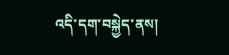འདི་དག་བསྐྱེད་ནས།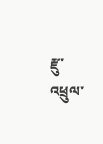རྫུ་འཕྲུལ་